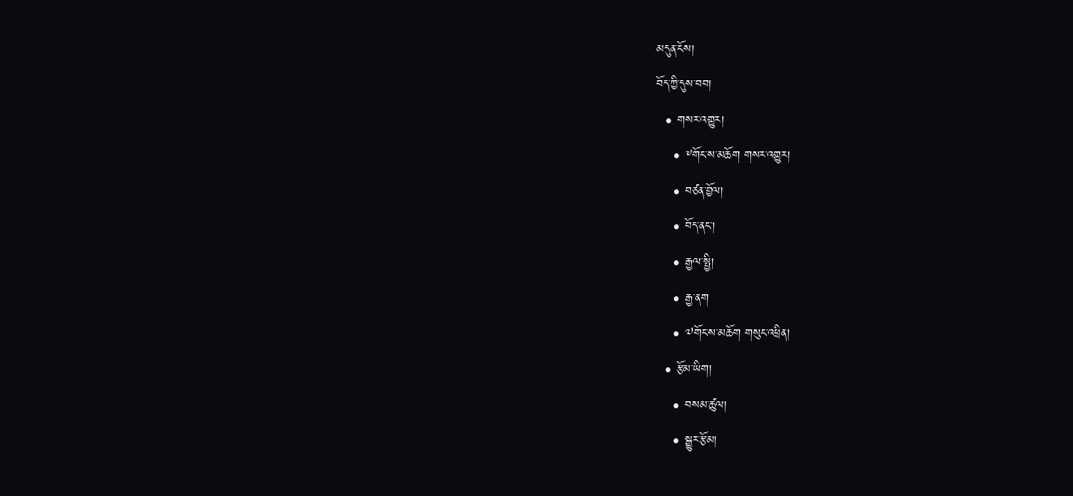མདུན་ངོས།
བོད་ཀྱི་དུས་བབ།
  • གསར་འགྱུར།
    • ༸གོང་ས་མཆོག གསར་འགྱུར།
    • བཙན་བྱོལ།
    • བོད་ནང་།
    • རྒྱལ་སྤྱི།
    • རྒྱ་ནག
    • ༧གོང་ས་མཆོག གསུང་འཕྲིན།
  • རྩོམ་ཡིག།
    • བསམ་ཚུལ།
    • སྒྱུར་རྩོམ།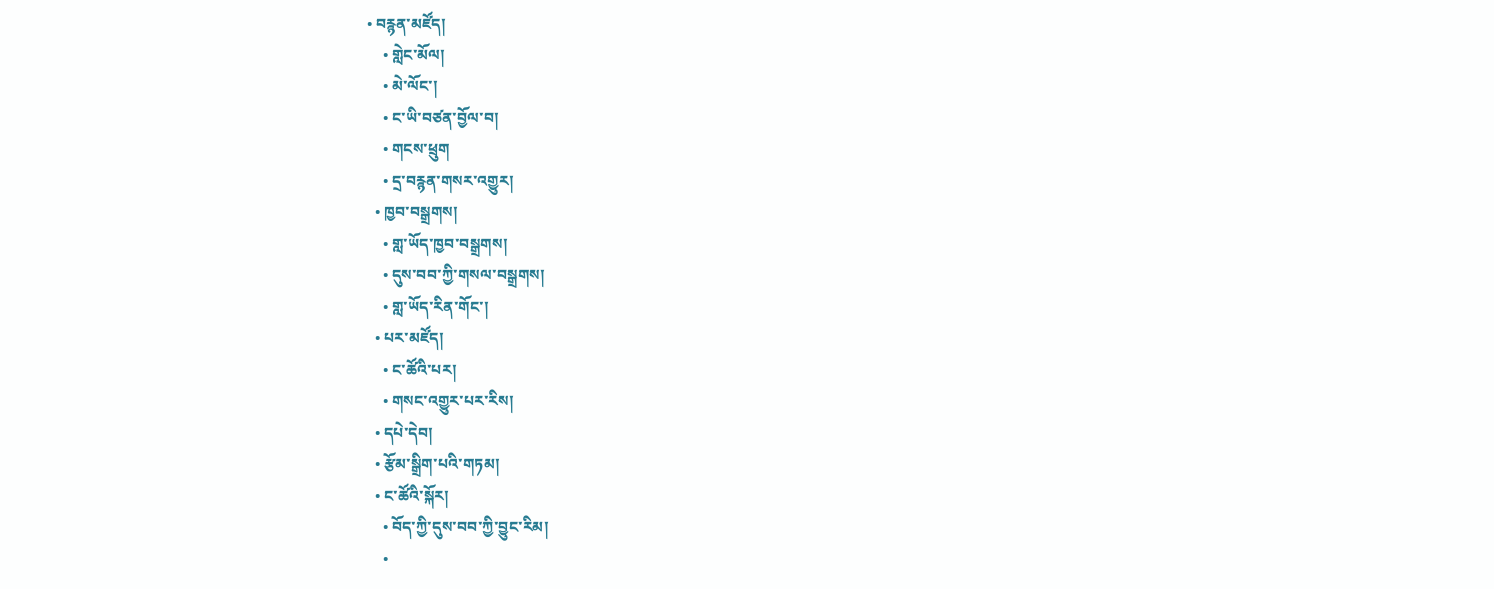• བརྙན་མཛོད།
    • གླེང་མོལ།
    • མེ་ལོང་།
    • ང་ཡི་བཙན་བྱོལ་བ།
    • གངས་ཕྲུག
    • དྲ་བརྙན་གསར་འགྱུར།
  • ཁྱབ་བསྒྲགས།
    • གླ་ཡོད་ཁྱབ་བསྒྲགས།
    • དུས་བབ་ཀྱི་གསལ་བསྒྲགས།
    • གླ་ཡོད་རིན་གོང་།
  • པར་མཛོད།
    • ང་ཚོའི་པར།
    • གསང་འགྱུར་པར་རིས།
  • དཔེ་དེབ།
  • རྩོམ་སྒྲིག་པའི་གཏམ།
  • ང་ཚོའི་སྐོར།
    • བོད་ཀྱི་དུས་བབ་ཀྱི་བྱུང་རིམ།
    •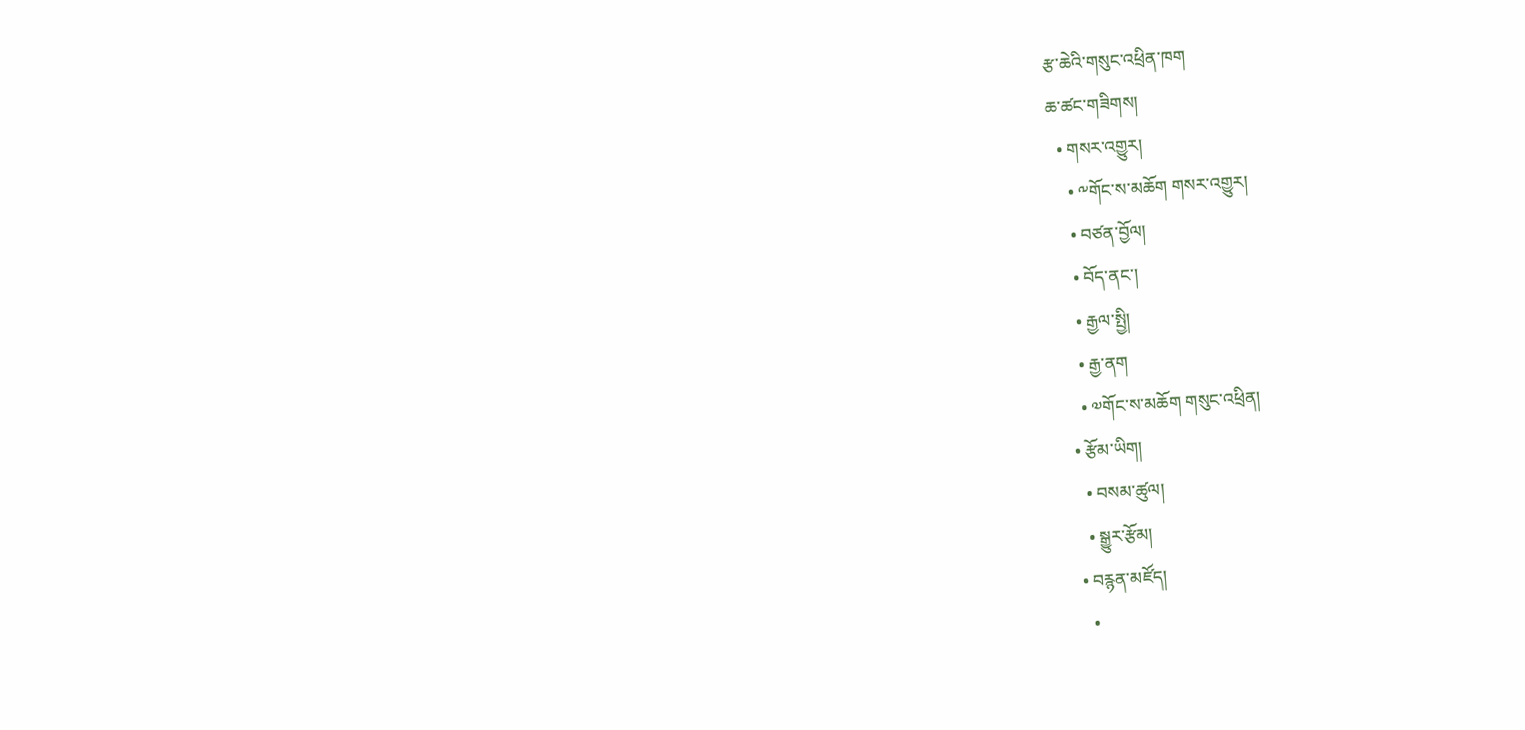རྩ་ཆེའི་གསུང་འཕྲིན་ཁག
ཆ་ཚང་གཟིགས།
  • གསར་འགྱུར།
    • ༸གོང་ས་མཆོག གསར་འགྱུར།
    • བཙན་བྱོལ།
    • བོད་ནང་།
    • རྒྱལ་སྤྱི།
    • རྒྱ་ནག
    • ༧གོང་ས་མཆོག གསུང་འཕྲིན།
  • རྩོམ་ཡིག།
    • བསམ་ཚུལ།
    • སྒྱུར་རྩོམ།
  • བརྙན་མཛོད།
    •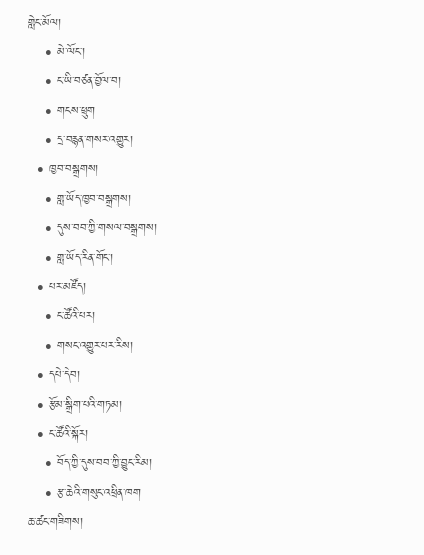གླེང་མོལ།
    • མེ་ལོང་།
    • ང་ཡི་བཙན་བྱོལ་བ།
    • གངས་ཕྲུག
    • དྲ་བརྙན་གསར་འགྱུར།
  • ཁྱབ་བསྒྲགས།
    • གླ་ཡོད་ཁྱབ་བསྒྲགས།
    • དུས་བབ་ཀྱི་གསལ་བསྒྲགས།
    • གླ་ཡོད་རིན་གོང་།
  • པར་མཛོད།
    • ང་ཚོའི་པར།
    • གསང་འགྱུར་པར་རིས།
  • དཔེ་དེབ།
  • རྩོམ་སྒྲིག་པའི་གཏམ།
  • ང་ཚོའི་སྐོར།
    • བོད་ཀྱི་དུས་བབ་ཀྱི་བྱུང་རིམ།
    • རྩ་ཆེའི་གསུང་འཕྲིན་ཁག
ཆ་ཚང་གཟིགས།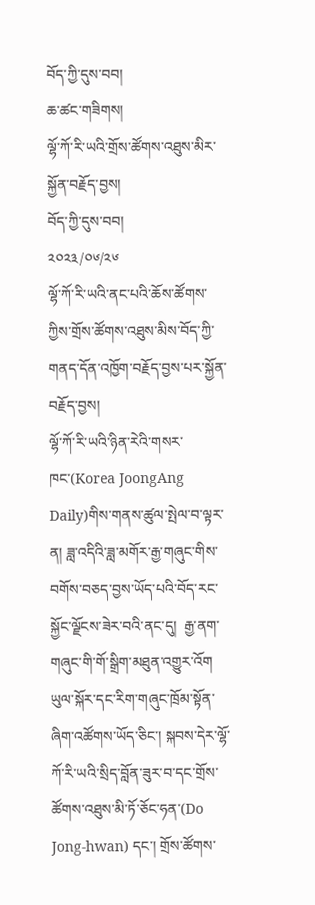བོད་ཀྱི་དུས་བབ།
ཆ་ཚང་གཟིགས།
ལྷོ་ཀོ་རི་ཡའི་གྲོས་ཚོགས་འཐུས་མིར་སྐྱོན་བརྗོད་བྱས།
བོད་ཀྱི་དུས་བབ།
༢༠༢༣/༠༦/༢༦
ལྷོ་ཀོ་རི་ཡའི་ནང་པའི་ཆོས་ཚོགས་ཀྱིས་གྲོས་ཚོགས་འཐུས་མིས་བོད་ཀྱི་གནད་དོན་འཁྱོག་བརྗོད་བྱས་པར་སྐྱོན་བརྗོད་བྱས།
ལྷོ་ཀོ་རི་ཡའི་ཉིན་རེའི་གསར་ཁང་(Korea JoongAng Daily)གིས་གནས་ཚུལ་སྤེལ་བ་ལྟར་ན། ཟླ་འདིའི་ཟླ་མགོར་རྒྱ་གཞུང་གིས་བགོས་བཅད་བྱས་ཡོད་པའི་བོད་རང་སྐྱོང་ལྗོངས་ཟེར་བའི་ནང་དུ།  རྒྱ་ནག་གཞུང་གི་གོ་སྒྲིག་མཐུན་འགྱུར་འོག  ཡུལ་སྐོར་དང་རིག་གཞུང་ཁྲོམ་སྟོན་ཞིག་འཚོགས་ཡོད་ཅིང་། སྐབས་དེར་ལྷོ་ཀོ་རི་ཡའི་སྲིད་བློན་ཟུར་བ་དང་གྲོས་ཚོགས་འཐུས་མི་ཏོ་ཅོང་ཧན་(Do Jong-hwan) དང་། གྲོས་ཚོགས་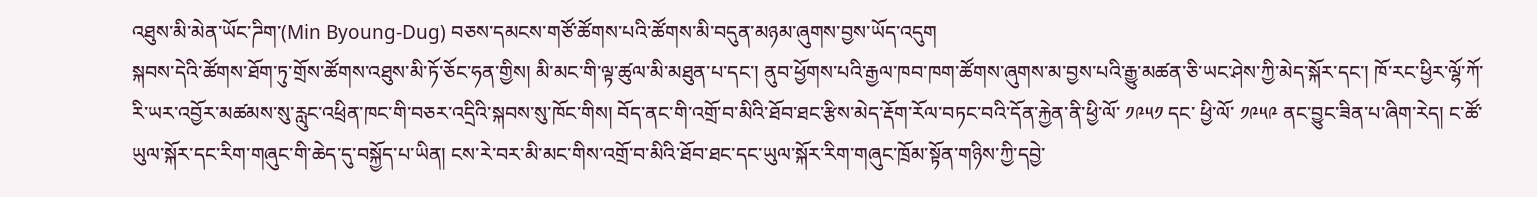འཐུས་མི་མེན་ཡོང་ཌིག་(Min Byoung-Dug) བཅས་དམངས་གཙོ་ཚོགས་པའི་ཚོགས་མི་བདུན་མཉམ་ཞུགས་བྱས་ཡོད་འདུག
སྐབས་དེའི་ཚོགས་ཐོག་ཏུ་གྲོས་ཚོགས་འཐུས་མི་ཏོ་ཅོང་ཧན་གྱིས། མི་མང་གི་ལྟ་ཚུལ་མི་མཐུན་པ་དང་། ནུབ་ཕྱོགས་པའི་རྒྱལ་ཁབ་ཁག་ཚོགས་ཞུགས་མ་བྱས་པའི་རྒྱུ་མཚན་ཅི་ཡང་ཤེས་ཀྱི་མེད་སྐོར་དང་། ཁོ་རང་ཕྱིར་ལྷོ་ཀོ་རི་ཡར་འབྱོར་མཚམས་སུ་རླུང་འཕྲིན་ཁང་གི་བཅར་འདྲིའི་སྐབས་སུ་ཁོང་གིས། བོད་ནང་གི་འགྲོ་བ་མིའི་ཐོབ་ཐང་རྩིས་མེད་རྡོག་རོལ་བཏང་བའི་དོན་རྐྱེན་ནི་ཕྱི་ལོ་ ༡༩༥༡ དང་ ཕྱི་ལོ་ ༡༩༥༩ ནང་བྱུང་ཟིན་པ་ཞིག་རེད། ང་ཚོ་ཡུལ་སྐོར་དང་རིག་གཞུང་གི་ཆེད་དུ་བསྐྱོད་པ་ཡིན། ངས་རེ་བར་མི་མང་གིས་འགྲོ་བ་མིའི་ཐོབ་ཐང་དང་ཡུལ་སྐོར་རིག་གཞུང་ཁྲོམ་སྟོན་གཉིས་ཀྱི་དབྱེ་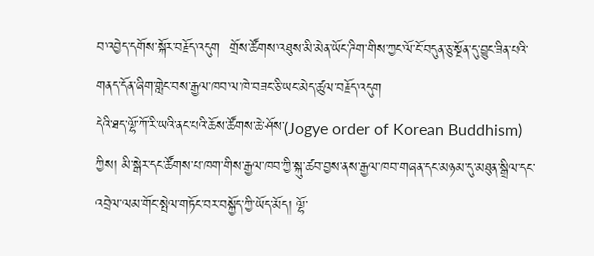བ་འབྱེད་དགོས་སྐོར་བརྗོད་འདུག  གྲོས་ཚོགས་འཐུས་མི་མེན་ཡོང་ཌིག་གིས་ཀྱང་ལོ་ངོ་བདུན་ཅུ་སྔོན་དུ་བྱུང་ཟིན་པའི་གནད་དོན་ཞིག་གླེང་བས་རྒྱལ་ཁབ་ལ་ཁེ་བཟང་ཅི་ཡང་མེད་ཚུལ་བརྗོད་འདུག
དེའི་ཐད་ལྷོ་ཀོ་རི་ཡའི་ནང་པའི་ཆོས་ཚོགས་ཆེ་ཤོས་(Jogye order of Korean Buddhism) ཀྱིས། མི་སྒེར་དང་ཚོགས་པ་ཁག་གིས་རྒྱལ་ཁབ་ཀྱི་སྐུ་ཚབ་བྱས་ནས་རྒྱལ་ཁབ་གཞན་དང་མཉམ་དུ་མཐུན་སྒྲིལ་དང་འབྲེལ་ལམ་གོང་སྤེལ་གཏོང་བར་བསྐྱོད་ཀྱི་ཡོད་མོད། ལྷོ་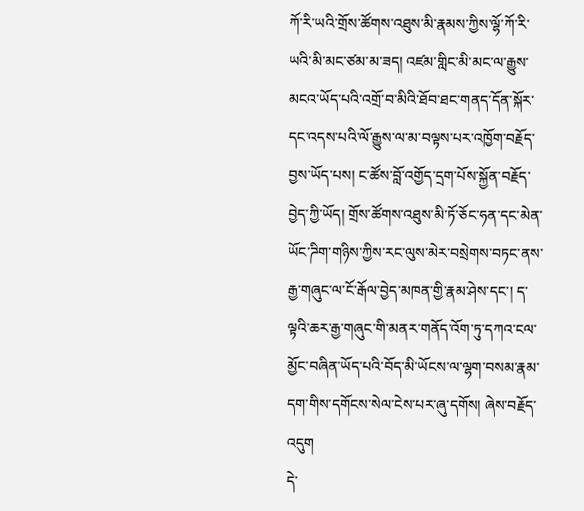ཀོ་རི་ཡའི་གྲོས་ཚོགས་འཐུས་མི་རྣམས་ཀྱིས་ལྷོ་ཀོ་རི་ཡའི་མི་མང་ཙམ་མ་ཟད། འཛམ་གླིང་མི་མང་ལ་རྒྱུས་མངའ་ཡོད་པའི་འགྲོ་བ་མིའི་ཐོབ་ཐང་གནད་དོན་སྐོར་དང་འདས་པའི་ལོ་རྒྱུས་ལ་མ་བལྟས་པར་འཁྱོག་བརྗོད་བྱས་ཡོད་པས། ང་ཚོས་བློ་འགྱོད་དྲག་པོས་སྐྱོན་བརྗོད་བྱེད་ཀྱི་ཡོད། གྲོས་ཚོགས་འཐུས་མི་ཏོ་ཅོང་ཧན་དང་མེན་ཡོང་ཌིག་གཉིས་ཀྱིས་རང་ལུས་མེར་བསྲེགས་བཏང་ནས་རྒྱ་གཞུང་ལ་ངོ་རྒོལ་བྱེད་མཁན་གྱི་རྣམ་ཤེས་དང་། ད་ལྟའི་ཆར་རྒྱ་གཞུང་གི་མནར་གནོད་འོག་ཏུ་དཀའ་ངལ་མྱོང་བཞིན་ཡོད་པའི་བོད་མི་ཡོངས་ལ་ལྷག་བསམ་རྣམ་དག་གིས་དགོངས་སེལ་ངེས་པར་ཞུ་དགོས། ཞེས་བརྗོད་འདུག
དེ་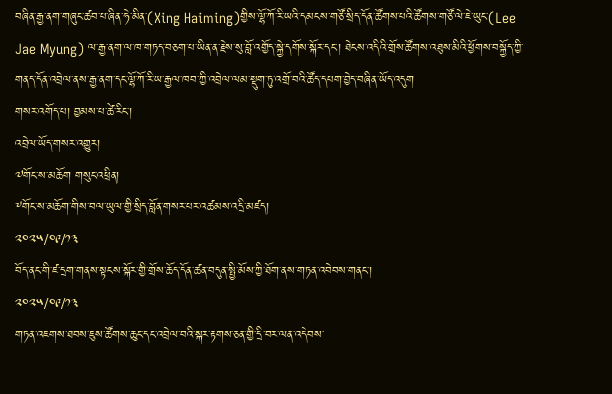བཞིན་རྒྱ་ནག་གཞུང་ཚབ་པ་ཞིན་ཧེ་མིན་(Xing Haiming)གྱིས་ལྷོ་ཀོ་རི་ཡའི་དམངས་གཙོ་སྲིད་དོན་ཚོགས་པའི་ཚོགས་གཙོ་ལེ་ཇེ་ཡུང་(Lee Jae Myung) ལ་རྒྱ་ནག་ལ་ཁ་གཏད་བཅག་པ་ཡིན་ན་རྗེས་སུ་བློ་འགྱོད་སྐྱེ་དགོས་སྐོར་དང་། ཐེངས་འདིའི་གྲོས་ཚོགས་འཐུས་མིའི་ཕྱོགས་བསྐྱོད་ཀྱི་གནད་དོན་འབྲེལ་ནས་རྒྱ་ནག་དང་ལྷོ་ཀོ་རི་ཡ་རྒྱལ་ཁབ་ཀྱི་འབྲེལ་ལམ་སྡུག་ཏུ་འགྲོ་བའི་ཚོད་དཔག་བྱེད་བཞིན་ཡོད་འདུག
གསར་འགོད་པ། བྱམས་པ་ཚེ་རིང་།
འབྲེལ་ཡོད་གསར་འགྱུར།
༧གོང་ས་མཆོག གསུང་འཕྲིན།
༸གོང་ས་མཆོག་གིས་བལ་ཡུལ་གྱི་སྲིད་བློན་གསར་པར་འཚམས་འདྲི་མཛད།
༢༠༢༥/༠༩/༡༣
བོད་ནང་གི་ཛ་དྲག་གནས་སྟངས་སྐོར་གྱི་གྲོས་ཆོད་དོན་ཚན་བདུན་སྤྱི་མོས་ཀྱི་ཐོག་ནས་གཏན་འབེབས་གནང་།
༢༠༢༥/༠༩/༡༣
གཏན་འཇགས་ཐབས་ཇུས་ཚོགས་ཆུང་དང་འབྲེལ་བའི་སྐར་རྟགས་ཅན་གྱི་དྲི་བར་ལན་འདེབས་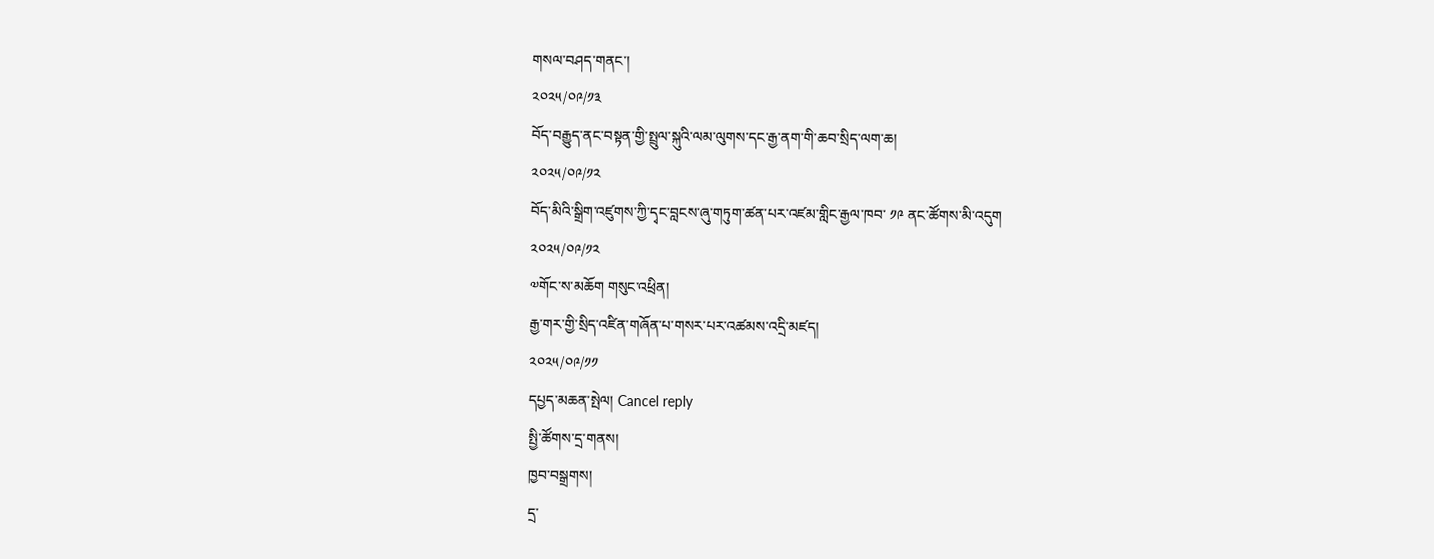གསལ་བཤད་གནང་།
༢༠༢༥/༠༩/༡༣
བོད་བརྒྱུད་ནང་བསྟན་གྱི་སྤྲུལ་སྐུའི་ལམ་ལུགས་དང་རྒྱ་ནག་གི་ཆབ་སྲིད་ལག་ཆ།
༢༠༢༥/༠༩/༡༢
བོད་མིའི་སྒྲིག་འཛུགས་ཀྱི་དྭང་བླངས་ཞུ་གཏུག་ཚན་པར་འཛམ་གླིང་རྒྱལ་ཁབ་ ༡༩ ནང་ཚོགས་མི་འདུག
༢༠༢༥/༠༩/༡༢
༧གོང་ས་མཆོག གསུང་འཕྲིན།
རྒྱ་གར་གྱི་སྲིད་འཛིན་གཞོན་པ་གསར་པར་འཚམས་འདྲི་མཛད།
༢༠༢༥/༠༩/༡༡
དཔྱད་མཆན་སྤེལ། Cancel reply
སྤྱི་ཚོགས་དྲ་གནས།
ཁྱབ་བསྒྲགས།
དྲ་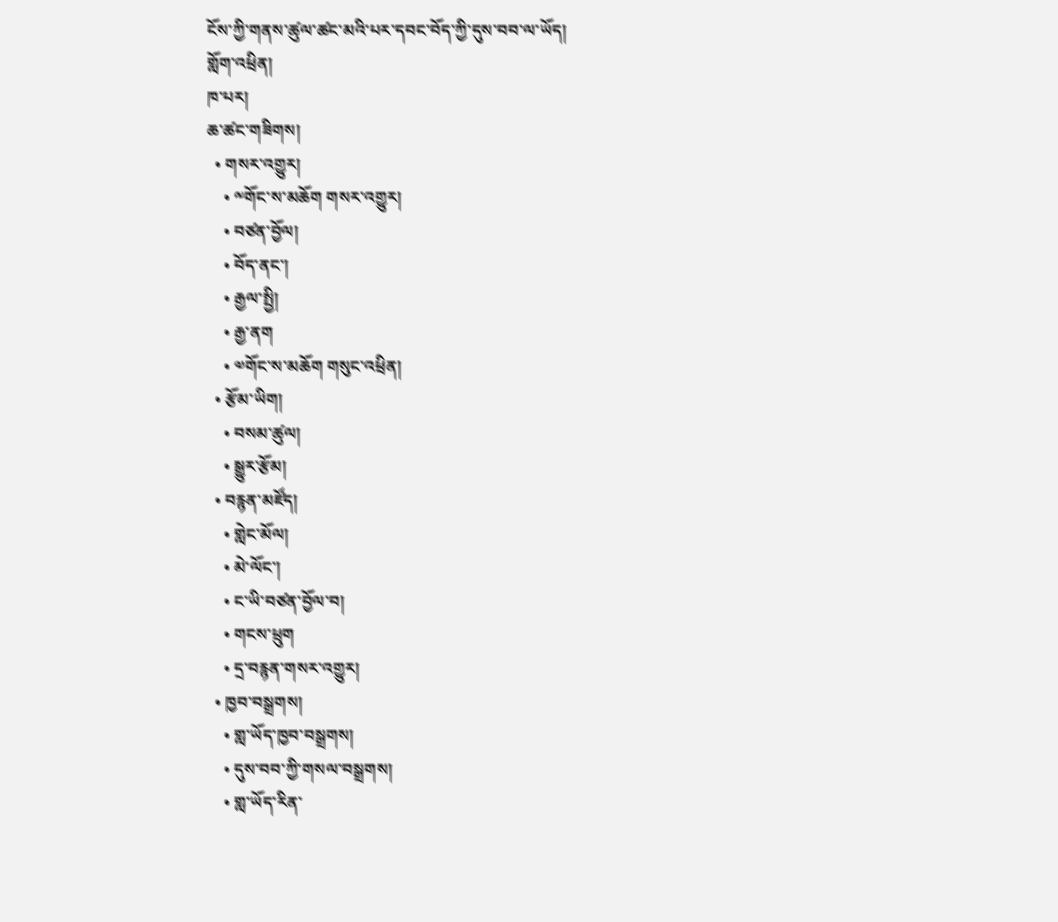ངོས་ཀྱི་གནས་ཚུལ་ཚང་མའི་པར་དབང་བོད་ཀྱི་དུས་བབ་ལ་ཡོད།
གློག་འཕྲིན།
ཁ་པར།
ཆ་ཚང་གཟིགས།
  • གསར་འགྱུར།
    • ༸གོང་ས་མཆོག གསར་འགྱུར།
    • བཙན་བྱོལ།
    • བོད་ནང་།
    • རྒྱལ་སྤྱི།
    • རྒྱ་ནག
    • ༧གོང་ས་མཆོག གསུང་འཕྲིན།
  • རྩོམ་ཡིག།
    • བསམ་ཚུལ།
    • སྒྱུར་རྩོམ།
  • བརྙན་མཛོད།
    • གླེང་མོལ།
    • མེ་ལོང་།
    • ང་ཡི་བཙན་བྱོལ་བ།
    • གངས་ཕྲུག
    • དྲ་བརྙན་གསར་འགྱུར།
  • ཁྱབ་བསྒྲགས།
    • གླ་ཡོད་ཁྱབ་བསྒྲགས།
    • དུས་བབ་ཀྱི་གསལ་བསྒྲགས།
    • གླ་ཡོད་རིན་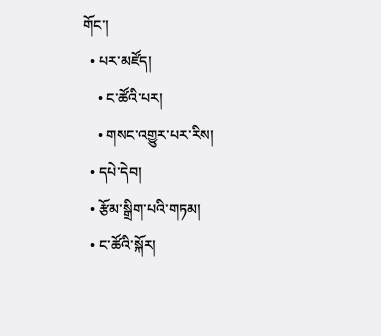གོང་།
  • པར་མཛོད།
    • ང་ཚོའི་པར།
    • གསང་འགྱུར་པར་རིས།
  • དཔེ་དེབ།
  • རྩོམ་སྒྲིག་པའི་གཏམ།
  • ང་ཚོའི་སྐོར།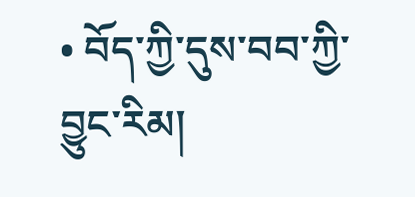• བོད་ཀྱི་དུས་བབ་ཀྱི་བྱུང་རིམ།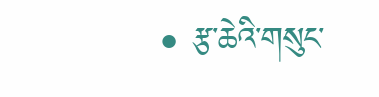• རྩ་ཆེའི་གསུང་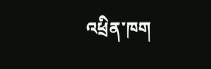འཕྲིན་ཁག